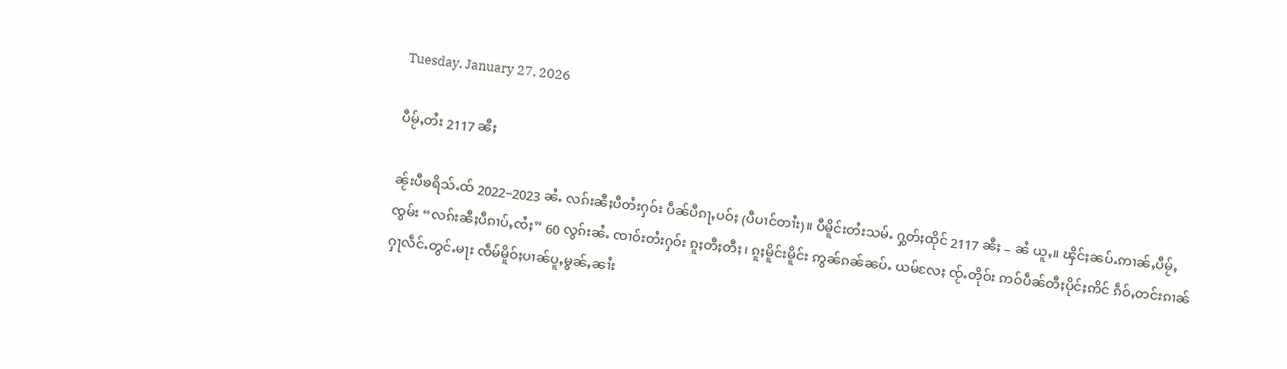Tuesday, January 27, 2026

ပီမႂ်ႇတႆး 2117 ၼီႈ

ၼႂ်းပီၶရိသ်ႉထ် 2022−2023 ၼႆႉ လၵ်းၼီႈပီတႆးႁဝ်း ပဵၼ်ပီၵႃႇပဝ်ႈ (ပီပၢင်တၢႆး)။ ပီမိူင်းတႆးသမ်ႉ ႁွတ်ႈထိုင် 2117 ၼီႈ – ၼႆ ယူႇ။ ၾိင်ႈၼပ်ႉဢၢၼ်ႇပီမႂ်ႇၸွမ်း “လၵ်းၼီႈပီၵၢပ်ႇၸႆႈ” 60 လွၵ်းၼႆႉ ၸၢဝ်းတႆးႁဝ်း ၵူႈတီႈတီႈ၊ ၵူႈမိူင်းမိူင်း ဢွၼ်ၵၼ်ၼပ်ႉ ယမ်လႄႈ ၸႂ်ႉတိုဝ်း ဢဝ်ပဵၼ်တီႈပိုင်ႈဢိင် ၵဵဝ်ႇတင်းၵၢၼ်ႁႃလဵင်ႉတွင်ႉမႃး ၸဵမ်မိူဝ်ႈပၢၼ်ပူႇမွၼ်ႇၼၢႆး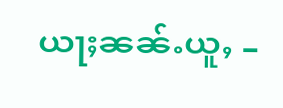ယႃႈၼၼ်ႉယူႇ –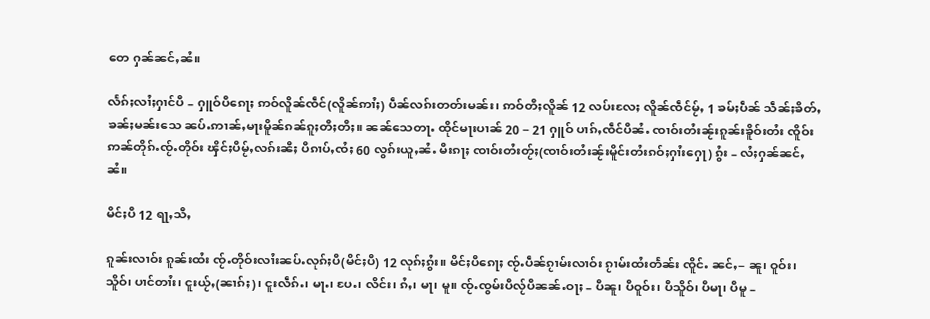တေ ႁၼ်ၼင်ႇၼႆ။

လႅၵ်ႈလၢႆႈႁၢင်ပီ – ႁူဝ်ပီၵေႃႈ ဢဝ်လိူၼ်ၸဵင်(လိူၼ်ဢၢႆႈ) ပဵၼ်လၵ်းတတ်းမၼ်း၊ ဢဝ်တီႈလိူၼ် 12 လပ်းလႄႈ လိူၼ်ၸဵင်မႂ်ႇ 1 ၶမ်ႈပဵၼ် သဵၼ်ႈၶိတ်ႇၶၼ်ႈမၼ်းသေ ၼပ်ႉဢၢၼ်ႇမႃးမိူၼ်ၵၼ်ၵူႈတီႈတီႈ။ ၼၼ်သေတႃႉ ထိုင်မႃးပၢၼ် 20 − 21 ႁူဝ် ပၢၵ်ႇၸဵင်ပီၼႆႉ ၸၢဝ်းတႆးၼႂ်းၵူၼ်းၶိူဝ်းတႆး ၸိူဝ်းဢၼ်တိုၵ်ႉၸႂ်ႉတိုဝ်း ၾိင်ႈပီမႂ်ႇလၵ်းၼီႈ ပီၵၢပ်ႇၸႆႈ 60 လွၵ်းယူႇၼႆႉ မီးၵႃႈ ၸၢဝ်းတႆးတႂ်ႈ(ၸၢဝ်းတႆးၼႂ်းမိူင်းတႆးၵဝ်ႈႁၢႆးႁေႃ) ၵွႆး – လႆႈႁၼ်ၼင်ႇၼႆ။

မိင်ႈပီ 12 ရႃႇသီႇ

ၵူၼ်းလၢဝ်း ၵူၼ်းထႆး ၸႂ်ႉတိုဝ်းလၢႆးၼပ်ႉလုၵ်ႈပီ(မိင်ႈပီ) 12 လုၵ်ႈၵွႆး။ မိင်ႈပီၵေႃႈ ၸႂ်ႉပဵၼ်ၵႂၢမ်းလၢဝ်း ၵႂၢမ်းထႆးတႅၼ်း ၸိူင်ႉ ၼင်ႇ− ၼူ၊ ဝူဝ်း၊ သိူဝ်၊ ပၢင်တၢႆး၊ ငူးယႂ်ႇ(ၼၢၵ်ႈ)၊ ငူးလဵၵ်ႉ၊ မႃႉ၊ ပႄႉ၊ လိင်း၊ ၵႆႇ၊ မႃ၊ မူ။ ၸႂ်ႉၸွမ်းပီလႂ်ပီၼၼ်ႉဝႃႈ – ပီၼူ၊ ပီဝူဝ်း၊ ပီသိူဝ်၊ ပီမႃ၊ ပီမူ –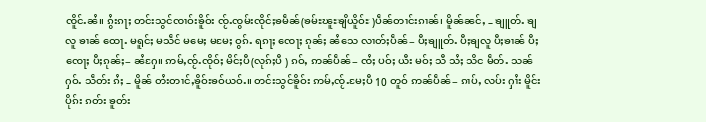ၸိူင်ႉၼႆ။ ၵွႆးၵႃႈ တင်းသွင်ၸၢဝ်းၶိူဝ်း ၸႂ်ႉၸွမ်းၸိုင်ႈၶမဵၼ်(ၶမ်ႊၽူႊၶျိယိူဝ်ႊ )ပဵၼ်တၢင်းၵၢၼ်၊ မိူၼ်ၼင်ႇ – ၶျူတ်ႉ ၶျလူ ၶၢၼ် ထေႃႉ မရူင်ႈ မသဵင် မမေႈ မမႄႈ ဝွၵ်ႉ ရၵႃႈ ၸေႃႈ ၵုၼ်ႈ ၼႆသေ လၢတ်ႈပဵၼ်− ပီႈၶျူတ်ႉ ပီႈၶျလူ ပီႈၶၢၼ် ပီႈၸေႃႈ ပီႈၵုၼ်ႈ− ၼႆႁႄ။ ဢမ်ႇၸႂ်ႉၸိုဝ်ႈ မိင်ႈပီ(လုၵ်ႈပီ ) ၵဝ်ႇ ဢၼ်ပဵၼ်− ၸႆႈ ပဝ်ႈ ယီး မဝ်ႈ သီ သႆႈ သိင မဵတ်ႉ သၼ် ႁဝ်ႉ သဵတ်း ၵႆႈ – မိူၼ် တႆးတၢင်ႇၶိူဝ်းၶဝ်ယဝ်ႉ။ တင်းသွင်ၶိူဝ်း ဢမ်ႇၸႂ်ႉမႄႈပီ 10 တူဝ် ဢၼ်ပဵၼ်− ၵၢပ်ႇ လပ်း ႁၢႆး မိူင်း ပိုၵ်း ၵတ်း ၶူတ်း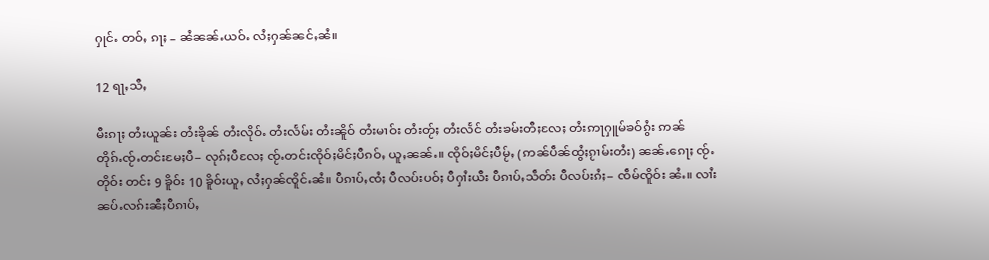ႁုင်ႉ တဝ်ႇ ၵႃႈ – ၼႆၼၼ်ႉယဝ်ႉ လႆႈႁၼ်ၼင်ႇၼႆ။

12 ရႃႇသီႇ

မီးၵႃႈ တႆးယူၼ်း တႆးၶိုၼ် တႆးလိုဝ်ႉ တႆးလႅမ်း တႆးၼိူဝ် တႆးမၢဝ်း တႆးတႂ်ႈ တႆးလႅင် တႆးၶမ်းတီႈလႄႈ တႆးဢႃႁူမ်ၶဝ်ၵွႆး ဢၼ် တိုၵ်ႉၸႂ်ႉတင်းမႄႈပီ− လုၵ်ႈပီလႄႈ ၸႂ်ႉတင်းၸိုဝ်ႈမိင်ႈပီၵဝ်ႇ ယူႇၼၼ်ႉ။ ၸိုဝ်ႈမိင်ႈပီမႂ်ႇ (ဢၼ်ပဵၼ်ထွႆႈၵႂၢမ်းတႆး) ၼၼ်ႉၵေႃႈ ၸႂ်ႉတိုဝ်း တင်း 9 ၶိူဝ်း 10 ၶိူဝ်းယူႇ လႆႈႁၼ်ၸိူင်ႉၼႆ။ ပီၵၢပ်ႇၸႆႈ ပီလပ်းပဝ်ႈ ပီႁၢႆးယီး ပီၵၢပ်ႇသဵတ်း ပီလပ်းၵႆႈ− ၸဵမ်ၸိူဝ်း ၼႆႉ။ လၢႆးၼပ်ႉလၵ်းၼီႈပီၵၢပ်ႇ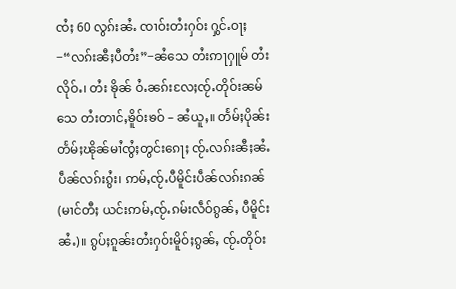ၸႆႈ 60 လွၵ်းၼႆႉ ၸၢဝ်းတႆးႁဝ်း ႁွင်ႉဝႃႈ−“လၵ်းၼီႈပီတႆး”−ၼႆသေ တႆးဢႃႁူမ် တႆးလိုဝ်ႉ၊ တႆး ၶိုၼ် ဝႆႉၼၵ်းလႄႈၸႂ်ႉတိုဝ်းၼမ်သေ တႆးတၢင်ႇၶိူဝ်းၶဝ် – ၼႆယူႇ။ တႅမ်ႈပိုၼ်း တႅမ်ႈၽိုၼ်မၢႆၸွႆႈတွင်းၵေႃႈ ၸႂ်ႉလၵ်းၼီႈၼႆႉ ပဵၼ်လၵ်းၵွႆး၊ ဢမ်ႇၸႂ်ႉပီမိူင်းပဵၼ်လၵ်းၵၼ်(မၢင်တီႈ ယင်းဢမ်ႇၸႂ်ႉၵမ်းလဵဝ်ၵွၼ်ႇ ပီမိူင်းၼႆႉ)။ ၵွပ်ႈၵူၼ်းတႆးႁဝ်းမိူဝ်ႈၵွၼ်ႇ ၸႂ်ႉတိုဝ်း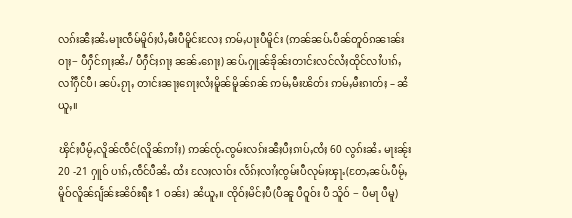လၵ်းၼီႈၼႆႉမႃးၸဵမ်မိူဝ်ႈပႆႇမီးပီမိူင်းလႄႈ ဢမ်ႇပႃးပီမိူင်း (ဢၼ်ၼပ်ႉပဵၼ်တူဝ်ၵၼၢၼ်း ဝႃႈ− ပီႁဵင်ၵႃႈၼႆႉ/ ပီႁဵင်ႈၵႃႈ ၼၼ်ႉၵေႃႈ) ၼပ်ႉႁူၼ်ၶိုၼ်းတၢင်းလင်လႆႈထိုင်လၢႆပၢၵ်ႇ လၢႆႁဵင်ပီ၊ ၼပ်ႉၵႂႃႇ တၢင်းၼႃႈၵေႃႈလႆႈမိူၼ်မိူၼ်ၵၼ် ဢမ်ႇမီးၽိတ်း ဢမ်ႇမီးၵၢတ်ႈ – ၼႆယူႇ။

ၾိင်ႈပီမႂ်ႇလိူၼ်ၸဵင်(လိူၼ်ဢၢႆႈ) ဢၼ်ၸႂ်ႉၸွမ်းလၵ်းၼီႈပီႈၵၢပ်ႇၸႆႈ 60 လွၵ်းၼႆႉ မႃးၼႂ်း 20 -21 ႁူဝ် ပၢၵ်ႇၸဵင်ပီၼႆႉ ထႆး လႄႈလၢဝ်း လႅၵ်ႈလၢႆႈၸွမ်းပီလုမ်ႈၾႃႉ(တႄႇၼပ်ႉပီမႂ်ႇမိူဝ်လိူၼ်ၵျႅၼ်ႊၼိဝ်ႊရီႊ 1 ဝၼ်း) ၼႆယူႇ။ ၸိုဝ်ႈမိင်ႈပီ(ပီၼူ ပီဝူဝ်း ပီ သိူဝ် − ပီမႃ ပီမူ)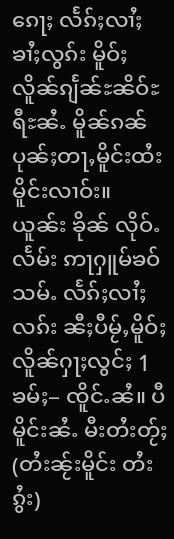ၵေႃႈ လႅၵ်ႈလၢႆႈၶၢႆႈလွၵ်း မိူဝ်ႈလိူၼ်ၵျႅၼ်ႊၼိဝ်ႊရီႊၼႆႉ မိူၼ်ၵၼ်ပုၼ်ႈတႃႇမိူင်းထႆး မိူင်းလၢဝ်း။ ယူၼ်း ၶိုၼ် လိုဝ်ႉ လႅမ်း ဢႃႁူမ်ၶဝ်သမ်ႉ လႅၵ်ႈလၢႆႈလၵ်း ၼီႈပီမႂ်ႇမိူဝ်ႈလိူၼ်ႁႃႈလွင်ႈ 1 ၶမ်ႈ− ၸိူင်ႉၼႆ။ ပီမိူင်းၼႆႉ မီးတႆးတႂ်ႈ (တႆးၼႂ်းမိူင်း တႆးၵွႆး)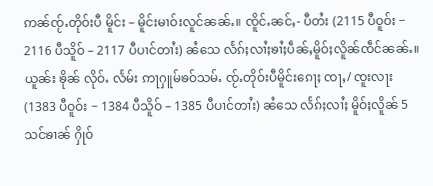ဢၼ်ၸႂ်ႉတိုဝ်းပီ မိူင်း – မိူင်းမၢဝ်းလူင်ၼၼ်ႉ။ ၸိူင်ႉၼင်ႇ- ပီတႆး (2115 ပီဝူဝ်း − 2116 ပီသိူဝ် – 2117 ပီပၢင်တၢႆး) ၼႆသေ လႅၵ်ႈလၢႆႈၶၢႆႈပဵၼ်ႇမိူဝ်ႈလိူၼ်ၸဵင်ၼၼ်ႉ။ ယူၼ်း ၶိုၼ် လိုဝ်ႉ လႅမ်း ဢႃႁူမ်ၶဝ်သမ်ႉ ၸႂ်ႉတိုဝ်းပီမိူင်းၵေႃႈ ၸႃႇ/ ၸူးလႃး (1383 ပီဝူဝ်း − 1384 ပီသိူဝ် – 1385 ပီပၢင်တၢႆး) ၼႆသေ လႅၵ်ႈလၢႆႈ မိူဝ်ႈလိူၼ် 5 သင်ၶၢၼ် ႁိုဝ်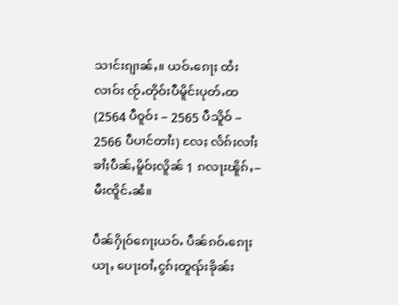သၢင်းၵျၢၼ်ႇ။ ယဝ်ႉၵေႃႈ ထႆး လၢဝ်း ၸႂ်ႉတိုဝ်းပီမိူင်းပုတ်ႉထ (2564 ပီဝူဝ်း − 2565 ပီသိူဝ် − 2566 ပီပၢင်တၢႆး) လႄႈ လႅၵ်ႈလၢႆႈၶၢႆႈပဵၼ်ႇမိူဝ်ႈလိူၼ် 1 ၵလႃးၽိူၵ်ႇ− မီးၸိူင်ႉၼႆ။

ပဵၼ်ႁိုဝ်ၵေႃႈယဝ်ႉ ပဵၼ်ၵဝ်ႉၵေႃႈယႃႇ ပေႃးဝၢႆႇငွၵ်ႈတူၺ်းၶိုၼ်း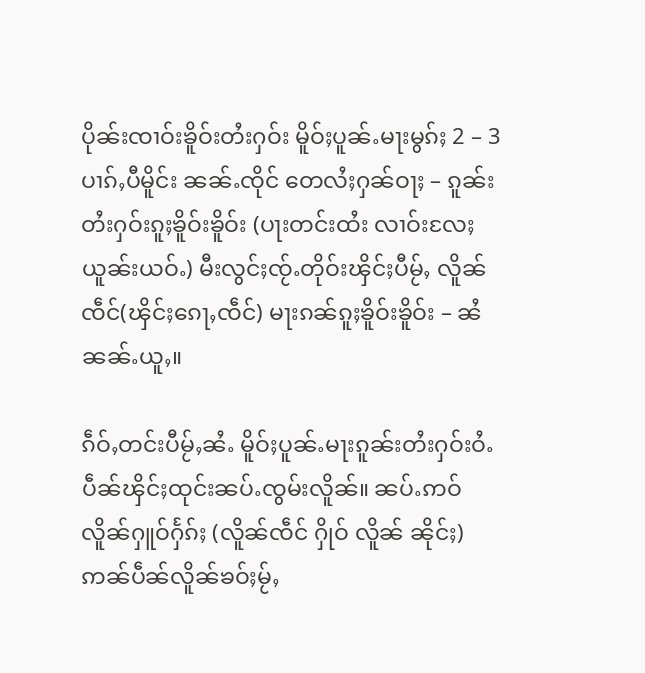ပိုၼ်းၸၢဝ်းၶိူဝ်းတႆးႁဝ်း မိူဝ်ႈပူၼ်ႉမႃးမွၵ်ႈ 2 – 3 ပၢၵ်ႇပီမိူင်း ၼၼ်ႉၸိုင် တေလႆႈႁၼ်ဝႃႈ – ၵူၼ်းတႆးႁဝ်းၵူႈၶိူဝ်းၶိူဝ်း (ပႃးတင်းထႆး လၢဝ်းလႄႈ ယူၼ်းယဝ်ႉ) မီးလွင်ႈၸႂ်ႉတိုဝ်းၾိင်ႈပီမႂ်ႇ လိူၼ်ၸဵင်(ၾိင်ႈၵေႃႇၸဵင်) မႃးၵၼ်ၵူႈၶိူဝ်းၶိူဝ်း – ၼႆၼၼ်ႉယူႇ။

ၵဵဝ်ႇတင်းပီမႂ်ႇၼႆႉ မိူဝ်ႈပူၼ်ႉမႃးၵူၼ်းတႆးႁဝ်းဝႆႉပဵၼ်ၾိင်ႈထုင်းၼပ်ႉၸွမ်းလိူၼ်။ ၼပ်ႉဢဝ်လိူၼ်ႁူဝ်ႁႅၵ်ႈ (လိူၼ်ၸဵင် ႁိုဝ် လိူၼ် ၼိုင်ႈ) ဢၼ်ပဵၼ်လိူၼ်ၶဝ်ႈမႂ်ႇ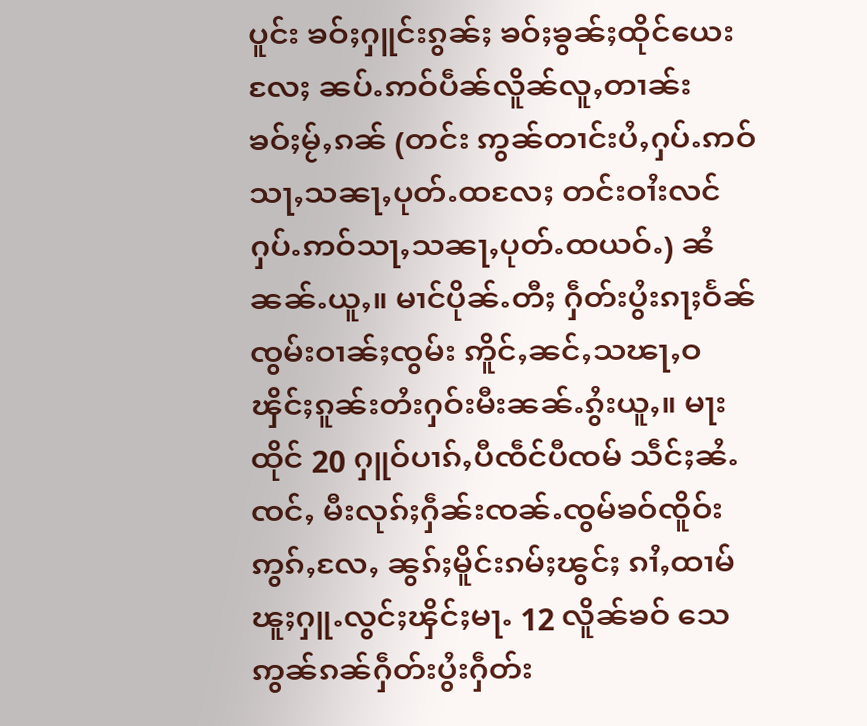ပူင်း ၶဝ်ႈႁူင်းၵွၼ်ႈ ၶဝ်ႈၶွၼ်ႈထိုင်ယေးလႄႈ ၼပ်ႉဢဝ်ပဵၼ်လိူၼ်လူႇတၢၼ်းၶဝ်ႈမႂ်ႇၵၼ် (တင်း ဢွၼ်တၢင်းပႆႇႁပ်ႉဢဝ်သႃႇသၼႃႇပုတ်ႉထလႄႈ တင်းဝၢႆးလင်ႁပ်ႉဢဝ်သႃႇသၼႃႇပုတ်ႉထယဝ်ႉ) ၼႆၼၼ်ႉယူႇ။ မၢင်ပိုၼ်ႉတီႈ ႁဵတ်းပွႆးၵႃႈဝႅၼ်ၸွမ်းဝၢၼ်ႈၸွမ်း ဢိူင်ႇၼင်ႇသၽႃႇဝၾိင်ႈၵူၼ်းတႆးႁဝ်းမီးၼၼ်ႉၵွႆးယူႇ။ မႃးထိုင် 20 ႁူဝ်ပၢၵ်ႇပီၸဵင်ပီၸမ် သဵင်ႈၼႆႉၸင်ႇ မီးလုၵ်ႈႁဵၼ်းၸၼ်ႉၸွမ်ၶဝ်ၸိူဝ်းဢွၵ်ႇလႄႇ ၼွၵ်ႈမိူင်းၵမ်ႈၽွင်ႈ ၵၢႆႇထၢမ်ၽူႈႁူႉလွင်ႈၾိင်ႈမႃႉ 12 လိူၼ်ၶဝ် သေ ဢွၼ်ၵၼ်ႁဵတ်းပွႆးႁဵတ်း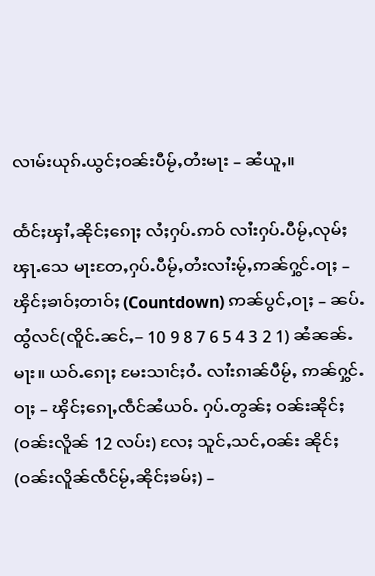လၢမ်းယုၵ်ႉယွင်ႈဝၼ်းပီမႂ်ႇတႆးမႃး – ၼႆယူႇ။

ထႅင်ႈၾၢႆႇၼိုင်ႈၵေႃႈ လႆႈႁပ်ႉဢဝ် လၢႆးႁပ်ႉပီမႂ်ႇလုမ်ႈၾႃႉသေ မႃးတႄႇႁပ်ႉပီမႂ်ႇတႆးလၢႆးမႂ်ႇဢၼ်ႁွင်ႉဝႃႈ – ၾိင်ႈၶၢဝ်ႈတၢဝ်ႈ (Countdown) ဢၼ်ပွင်ႇဝႃႈ – ၼပ်ႉထွႆလင်(ၸိူင်ႉၼင်ႇ− 10 9 8 7 6 5 4 3 2 1) ၼႆၼၼ်ႉမႃး။ ယဝ်ႉၵေႃႈ မႄးသၢင်ႈဝႆႉ လၢႆးၵၢၼ်ပီမႂ်ႇ ဢၼ်ႁွင်ႉဝႃႈ – ၾိင်ႈၵေႃႇၸဵင်ၼႆယဝ်ႉ ႁပ်ႉတွၼ်ႈ ဝၼ်းၼိုင်ႈ(ဝၼ်းလိူၼ် 12 လပ်း) လႄႈ သူင်ႇသင်ႇဝၼ်း ၼိုင်ႈ (ဝၼ်းလိူၼ်ၸဵင်မႂ်ႇၼိုင်ႈၶမ်ႈ) –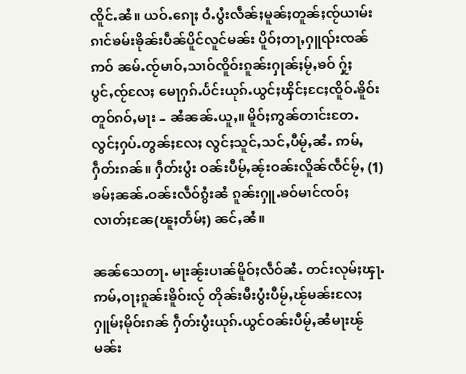ၸိူင်ႉၼႆ။ ယဝ်ႉၵေႃႈ ဝႆႉပွႆးလဵၼ်ႈမူၼ်ႈတူၼ်ႈၸႂ်ယၢမ်းၵၢင်ၶမ်းၶိုၼ်းပဵၼ်ပိူင်လူင်မၼ်း ပိူဝ်ႈတႃႇႁူၺ်းၸၼ်ဢဝ် ၼမ်ႉၸႂ်မၢဝ်ႇသၢဝ်ၸိူဝ်းၵူၼ်းႁုၼ်ႈမႂ်ႇၶဝ် ႁႂ်ႈပွင်ႇၸႂ်လႄႈ မေႃႁၵ်ႉပႅင်းယုၵ်ႉယွင်ႈၾိင်ႈငႄႈၸိူဝ်ႉၶိူဝ်း တူဝ်ၵဝ်ႇမႃး – ၼႆၼၼ်ႉယူႇ။ မိူဝ်ႈဢွၼ်တၢင်းတႄႉ လွင်ႈႁပ်ႉတွၼ်ႈလႄႈ လွင်ႈသူင်ႇသင်ႇပီမႂ်ႇၼႆႉ ဢမ်ႇႁဵတ်းၵၼ်။ ႁဵတ်းပွႆး ဝၼ်းပီမႂ်ႇၼႂ်းဝၼ်းလိူၼ်ၸဵင်မႂ်ႇ (1) ၶမ်ႈၼၼ်ႉဝၼ်းလဵဝ်ၵွႆးၼႆ ၵူၼ်းႁူႉၶဝ်မၢင်ၸဝ်ႈ လၢတ်ႈၼႄ(ၽူႈတႅမ်ႈ) ၼင်ႇၼႆ။

ၼၼ်သေတႃႉ မႃးၼႂ်းပၢၼ်မိူဝ်ႈလဵဝ်ၼႆႉ တင်းလုမ်ႈၾႃႉ ဢမ်ႇဝႃႈၵူၼ်းၶိူဝ်းလႂ် တိုၼ်းမီးပွႆးပီမႂ်ႇၽႂ်မၼ်းလႄႈ ႁူမ်ႈမိုဝ်းၵၼ် ႁဵတ်းပွႆးယုၵ်ႉယွင်ဝၼ်းပီမႂ်ႇၼႆမႃးၽႂ်မၼ်း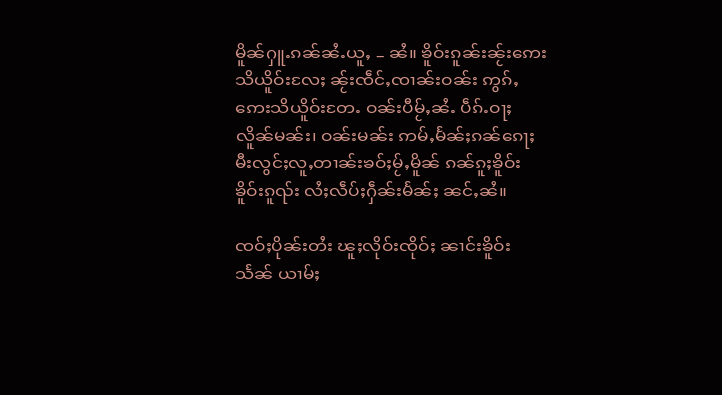မိူၼ်ႁူႉၵၼ်ၼႆႉယူႇ – ၼႆ။ ၶိူဝ်းၵူၼ်းၼႂ်းဢေးသိယိူဝ်းလႄႈ ၼႂ်းၸဵင်ႇၸၢၼ်းဝၼ်း ဢွၵ်ႇ ဢေးသိယိူဝ်းတႄႉ ဝၼ်းပီမႂ်ႇၼႆႉ ပဵၵ်ႉဝႃႈလိူၼ်မၼ်း၊ ဝၼ်းမၼ်း ဢမ်ႇမႅၼ်ႈၵၼ်ၵေႃႈ မီးလွင်ႈလူႇတၢၼ်းၶဝ်ႈမႂ်ႇမိူၼ် ၵၼ်ၵူႈၶိူဝ်းၶိူဝ်းၵူၺ်း လႆႈလဵပ်ႈႁဵၼ်းမႅၼ်ႈ ၼင်ႇၼႆ။

ၸဝ်ႈပိုၼ်းတႆး ၽူႈလိုဝ်းၸိုဝ်ႈ ၼၢင်းၶိူဝ်းသႅၼ် ယၢမ်ႈ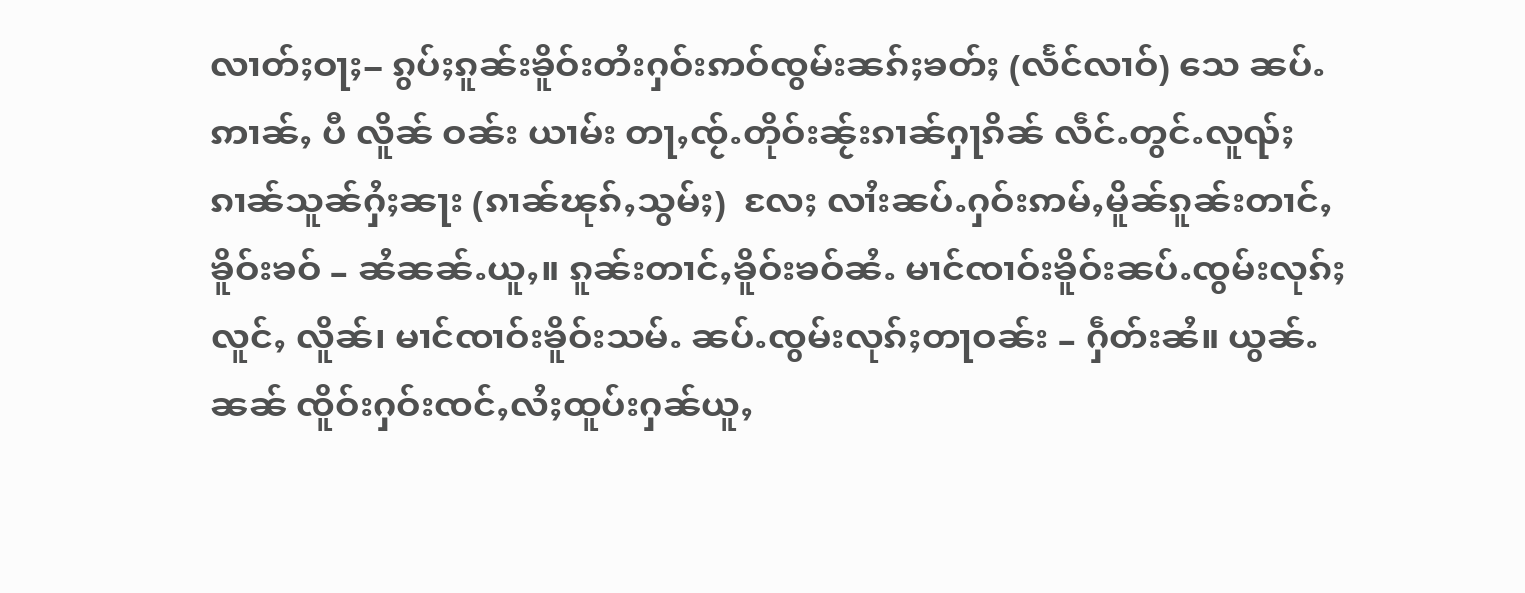လၢတ်ႈဝႃႈ− ၵွပ်ႈၵူၼ်းၶိူဝ်းတႆးႁဝ်းဢဝ်ၸွမ်းၼၵ်ႈၶတ်ႈ (လႅင်လၢဝ်) သေ ၼပ်ႉဢၢၼ်ႇ ပီ လိူၼ် ဝၼ်း ယၢမ်း တႃႇၸႂ်ႉတိုဝ်းၼႂ်းၵၢၼ်ႁႃၵိၼ် လဵင်ႉတွင်ႉလူၺ်ႈ ၵၢၼ်သူၼ်ႁႆႈၼႃး (ၵၢၼ်ၽုၵ်ႇသွမ်ႈ)  လႄႈ လၢႆးၼပ်ႉႁဝ်းဢမ်ႇမိူၼ်ၵူၼ်းတၢင်ႇၶိူဝ်းၶဝ် – ၼႆၼၼ်ႉယူႇ။ ၵူၼ်းတၢင်ႇၶိူဝ်းၶဝ်ၼႆႉ မၢင်ၸၢဝ်းၶိူဝ်းၼပ်ႉၸွမ်းလုၵ်ႈလူင်ႇ လိူၼ်၊ မၢင်ၸၢဝ်းၶိူဝ်းသမ်ႉ ၼပ်ႉၸွမ်းလုၵ်ႈတႃဝၼ်း – ႁဵတ်းၼႆ။ ယွၼ်ႉၼၼ် ၸိူဝ်းႁဝ်းၸင်ႇလႆႈထူပ်းႁၼ်ယူႇ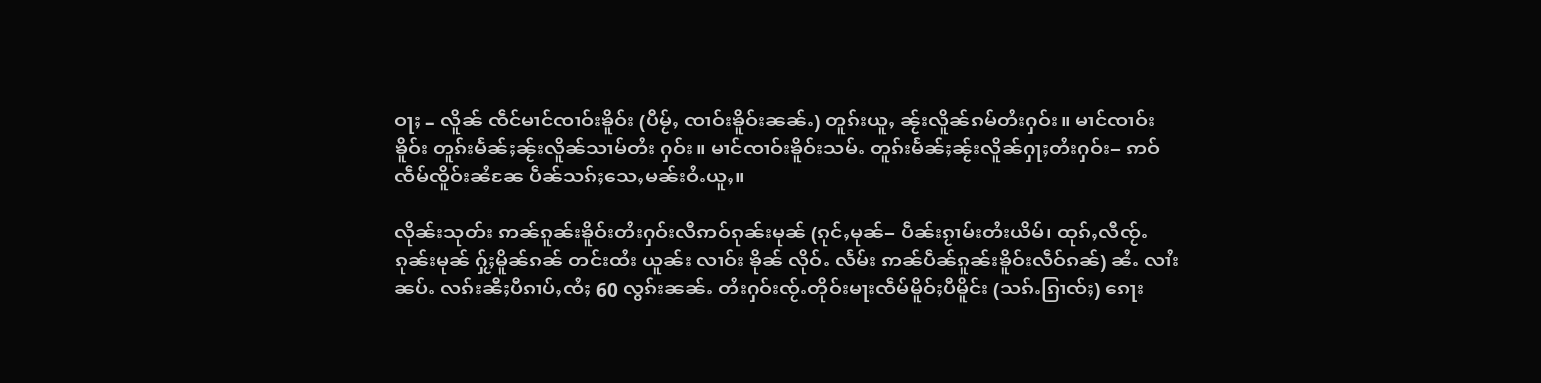ဝႃႈ – လိူၼ် ၸဵင်မၢင်ၸၢဝ်းၶိူဝ်း (ပီမႂ်ႇ ၸၢဝ်းၶိူဝ်းၼၼ်ႉ) တူၵ်းယူႇ ၼႂ်းလိူၼ်ၵမ်တႆးႁဝ်း။ မၢင်ၸၢဝ်းၶိူဝ်း တူၵ်းမႅၼ်ႈၼႂ်းလိူၼ်သၢမ်တႆး ႁဝ်း။ မၢင်ၸၢဝ်းၶိူဝ်းသမ်ႉ တူၵ်းမႅၼ်ႈၼႂ်းလိူၼ်ႁႃႈတႆးႁဝ်း− ဢဝ်ၸဵမ်ၸိူဝ်းၼႆၼႄ ပဵၼ်သၵ်ႈသေႇမၼ်းဝႆႉယူႇ။

လိုၼ်းသုတ်း ဢၼ်ၵူၼ်းၶိူဝ်းတႆးႁဝ်းလီဢဝ်ၵုၼ်းမုၼ် (ၵုင်ႇမုၼ်− ပဵၼ်းၵႂၢမ်းတႆးယိမ်၊ ထုၵ်ႇလီၸႂ်ႉၵုၼ်းမုၼ် ႁႂ်ႈမိူၼ်ၵၼ် တင်းထႆး ယူၼ်း လၢဝ်း ၶိုၼ် လိုဝ်ႉ လႅမ်း ဢၼ်ပဵၼ်ၵူၼ်းၶိူဝ်းလဵဝ်ၵၼ်) ၼႆႉ လၢႆးၼပ်ႉ လၵ်းၼီႈပီၵၢပ်ႇၸႆႈ 60 လွၵ်းၼၼ်ႉ တႆးႁဝ်းၸႂ်ႉတိုဝ်းမႃးၸဵမ်မိူဝ်ႈပီမိူင်း (သၵ်ႉၵြၢၸ်ႈ) ၵေႃး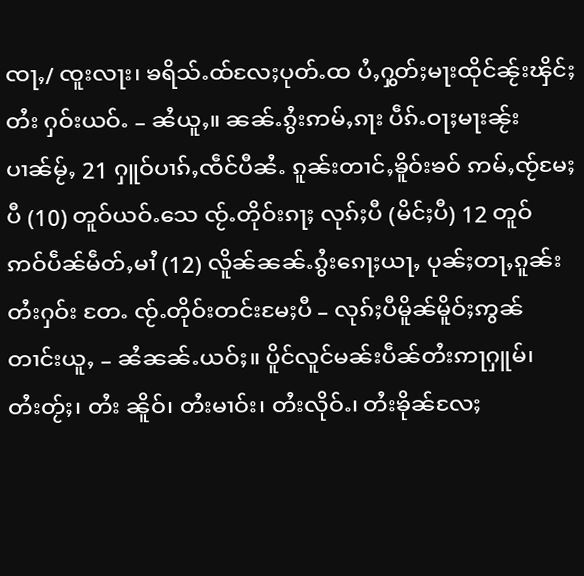ၸႃႇ/ ၸူးလႃး၊ ၶရိသ်ႉထ်လႄႈပုတ်ႉထ ပႆႇႁွတ်ႈမႃးထိုင်ၼႂ်းၾိင်ႈတႆး ႁဝ်းယဝ်ႉ – ၼႆယူႇ။ ၼၼ်ႉၵွႆးဢမ်ႇၵႃး ပဵၵ်ႉဝႃႈမႃးၼႂ်း ပၢၼ်မႂ်ႇ 21 ႁူဝ်ပၢၵ်ႇၸဵင်ပီၼႆႉ ၵူၼ်းတၢင်ႇၶိူဝ်းၶဝ် ဢမ်ႇၸႂ်မႄႈပီ (10) တူဝ်ယဝ်ႉသေ ၸႂ်ႉတိုဝ်းၵႃႈ လုၵ်ႈပီ (မိင်ႈပီ) 12 တူဝ် ဢဝ်ပဵၼ်မဵတ်ႇမၢႆ (12) လိူၼ်ၼၼ်ႉၵွႆးၵေႃႈယႃႇ ပုၼ်ႈတႃႇၵူၼ်းတႆးႁဝ်း တႄႉ ၸႂ်ႉတိုဝ်းတင်းမႄႈပီ – လုၵ်ႈပီမိူၼ်မိူဝ်ႈဢွၼ်တၢင်းယူႇ – ၼႆၼၼ်ႉယဝ်ႈ။ ပိူင်လူင်မၼ်းပဵၼ်တႆးဢႃႁူမ်၊ တႆးတႂ်ႈ၊ တႆး ၼိူဝ်၊ တႆးမၢဝ်း၊ တႆးလိုဝ်ႉ၊ တႆးၶိုၼ်လႄႈ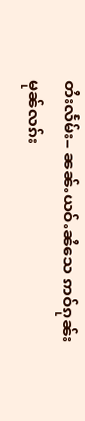တႆးလႅမ်း− ၼၼ်ႉယဝ်ႉၼႆသေ ဢဝ်ၵုၼ်းမုၼ်လၵ်း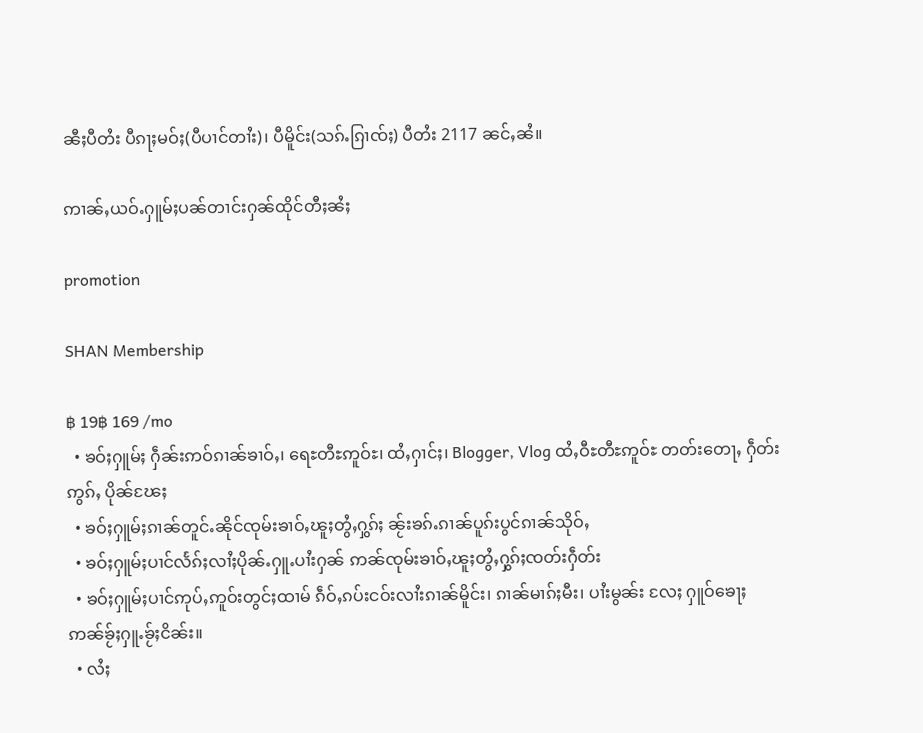ၼီႈပီတႆး ပီၵႃႈမဝ်ႈ(ပီပၢင်တၢႆး)၊ ပီမိူင်း(သၵ်ႉၵြၢၸ်ႈ) ပီတႆး 2117 ၼင်ႇၼႆ။

ဢၢၼ်ႇယဝ်ႉႁူမ်ႈပၼ်တၢင်းႁၼ်ထိုင်တီႈၼႆႈ

promotion

SHAN Membership

฿ 19฿ 169 /mo
  • ၶဝ်ႈႁူမ်ႈ ႁဵၼ်းဢဝ်ၵၢၼ်ၶၢဝ်ႇ၊ ရေႊတီႊဢူဝ်ႊ၊ ထႆႇႁၢင်ႈ၊ Blogger, Vlog ထႆႇဝီႊတီႊဢူဝ်ႊ တတ်းတေႃႇ ႁဵတ်းဢွၵ်ႇ ပိုၼ်ၽႄႈ
  • ၶဝ်ႈႁူမ်ႈၵၢၼ်တူင်ႉၼိုင်ၸုမ်းၶၢဝ်ႇၽူႈတွႆႇႁွၵ်ႈ ၼႂ်းၶၵ်ႉၵၢၼ်ပူၵ်းပွင်ၵၢၼ်သိုဝ်ႇ
  • ၶဝ်ႈႁူမ်ႈပၢင်လႅၵ်ႈလၢႆႈပိုၼ်ႉႁူႉပၢႆးႁၼ် ဢၼ်ၸုမ်းၶၢဝ်ႇၽူႈတွႆႇႁွၵ်ႈၸတ်းႁဵတ်း
  • ၶဝ်ႈႁူမ်ႈပၢင်ဢုပ်ႇဢူဝ်းတွင်ႈထၢမ် ၵဵဝ်ႇၵပ်းငဝ်းလၢႆးၵၢၼ်မိူင်း၊ ၵၢၼ်မၢၵ်ႈမီး၊ ပၢႆးမွၼ်း လႄႈ ႁူဝ်ၶေႃႈ ဢၼ်ၶႂ်ႈႁူႉၶႂ်ႈငိၼ်း။
  • လႆႈ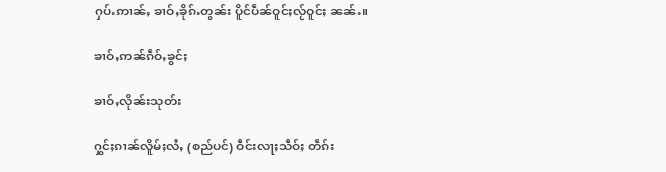ႁပ်ႉဢၢၼ်ႇ ၶၢဝ်ႇၶိုၵ်ႉတွၼ်း ပိူင်ပဵၼ်ဝူင်ႈလႂ်ဝူင်ႈ ၼၼ်ႉ။

ၶၢဝ်ႇဢၼ်ၵဵဝ်ႇၶွင်ႈ

ၶၢဝ်ႇလိုၼ်းသုတ်း

ႁွင်ႈၵၢၼ်လိူမ်ႈလႆႇ (စည်ပင်) ဝဵင်းလႃႈသဵဝ်ႈ တဵၵ်း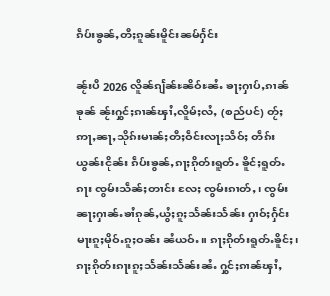ၵဵပ်းၶွၼ်ႇတီႈၵူၼ်းမိူင်းၼမ်ႁႅင်း

ၼႂ်းပီ 2026 လိူၼ်ၵျႅၼ်ႊၼိဝ်ႊၼႆႉ ၶႃႈႁၢပ်ႇၵၢၼ်ၶုၼ် ၼႂ်းႁွင်ႈၵၢၼ်ၾၢႆႇလိူမ်ႈလႆႇ (စည်ပင်) တႂ်ႈ ဢႃႇၼႃႇသိုၵ်းမၢၼ်ႈတီႈဝဵင်းလႃႈသဵဝ်ႈ တဵၵ်းယွၼ်းငိုၼ်း ၵဵပ်းၶွၼ်ႇၵႃႈၵိုတ်းရူတ်ႉ ၶိူင်ႈရူတ်ႉၵႃး ၸွမ်းသဵၼ်ႈတၢင်း လႄႈ ၸွမ်းၵၢတ်ႇ၊ ၸွမ်းၼႃႈႁၢၼ်ႉၶၢႆၵုၼ်ႇယွႆႈၵူႈသႅၼ်းသႅၼ်း ႁၢဝ်ႈႁႅင်းမႃးၵူႈမိုဝ်ႉၵူႈဝၼ်း ၼႆယဝ်ႉ။ ၵႃႈၵိုတ်းရူတ်ႉၶိူင်ႈ၊ ၵႃႈၵိုတ်းၵႃးၵူႈသႅၼ်းသႅၼ်းၼႆႉ ႁွင်ႈၵၢၼ်ၾၢႆႇ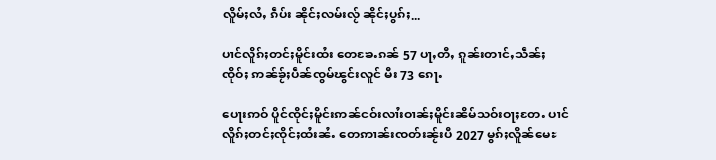လိူမ်ႈလႆႇ ၵဵပ်း ၼိုင်ႈလမ်းလႂ် ၼိုင်ႈပွၵ်ႈ...

ပၢင်လိူၵ်ႈတင်ႈမိူင်းထႆး တေၶႄႉၵၼ် 57 ပႃႇတီႇ ၵူၼ်းတၢင်ႇသဵၼ်ႈၸိုဝ်ႈ ဢၼ်ၶႂ်ႈပဵၼ်ၸွမ်ၽွင်းလူင် မီး 73 ၵေႃႉ

ပေႃးဢဝ် ပိူင်ၸိုင်ႈမိူင်းဢၼ်ငဝ်းလၢႆးဝၢၼ်ႈမိူင်းၼိမ်သဝ်းဝႃႈတႄႉ ပၢင်လိူၵ်ႈတင်ႈၸိုင်ႈထႆးၼႆႉ တေဢၢၼ်းၸတ်းၼႂ်းပီ 2027 မွၵ်ႈလိူၼ်မေႊ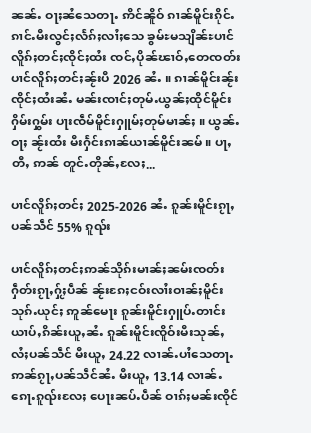ၼၼ်ႉ ဝႃႈၼႆသေတႃႉ ဢိင်ၼိူဝ် ၵၢၼ်မိူင်းၵိုင်ႉၵၢင်ႉမီးလွင်ႈလႅၵ်ႈလၢႆႈသေ ၶွမ်ႊမသျိၼ်ႊပၢင်လိူၵ်ႈတင်ႈၸိုင်ႈထႆး ၸင်ႇပိုၼ်ၽၢဝ်ႇတေၸတ်းပၢင်လိူၵ်ႈတင်ႈၼႂ်းပီ 2026 ၼႆႉ ။ ၵၢၼ်မိူင်းၼႂ်းၸိုင်ႈထႆးၼႆႉ မၼ်းၸၢင်ႈတုမ်ႉယွၼ်ႈထိုင်မိူင်းႁိမ်းႁွမ်း ပႃးၸဵမ်မိူင်းႁူမ်ႈတုမ်မၢၼ်ႈ ။ ယွၼ်ႉဝႃႈ ၼႂ်းထႆး မီးႁႅင်းၵၢၼ်ယၢၼ်မိူင်းၼမ် ။ ပႃႇတီႇ ဢၼ် တူင်ႉတိုၼ်ႇလႄႈ...

ပၢင်လိူၵ်ႈတင်ႈ 2025-2026 ၼႆႉ ၵူၼ်းမိူင်းၵႂႃႇပၼ်သဵင် 55% ၵူၺ်း

ပၢင်လိူၵ်ႈတင်ႈဢၼ်သိုၵ်းမၢၼ်ႈၼမ်းၸတ်းႁဵတ်းၵႂႃႇႁႂ်ႈပဵၼ် ၼႂ်းၵႄႈငဝ်းလၢႆးဝၢၼ်ႈမိူင်းသုၵ်ႉယုင်ႈ ဢူၼ်မေႃး ၵူၼ်းမိူင်းႁူပ်ႉတၢင်းယၢပ်ႇၵိၼ်းယူႇၼႆႉ ၵူၼ်းမိူင်းၸိူဝ်းမီးသုၼ်ႇလႆႈပၼ်သဵင် မီးယူႇ 24.22 လၢၼ်ႉပၢႆသေတႃႉ ဢၼ်ၵႂႃႇပၼ်သဵင်ၼႆႉ မီးယူႇ 13.14 လၢၼ်ႉၵေႃႉၵူၺ်းလႄႈ ပေႃးၼပ်ႉပဵၼ် ဝၢၵ်ႈမၼ်းၸိုင်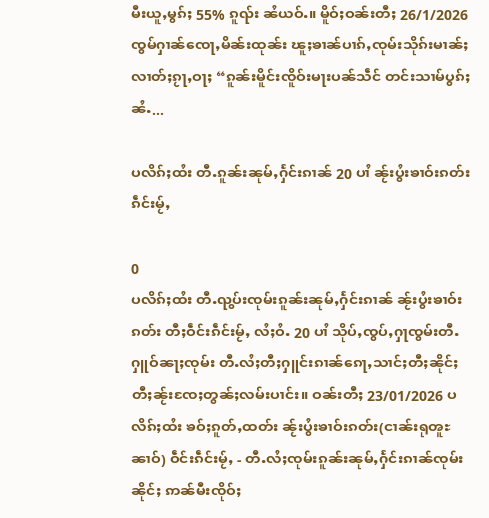မီးယူႇမွၵ်ႈ 55% ၵူၺ်း ၼႆယဝ်ႉ။ မိူဝ်ႈဝၼ်းတီႈ 26/1/2026 ၸွမ်ႁၢၼ်ၸေႃႇမိၼ်းထုၼ်း ၽူႈၶၢၼ်ပၢၵ်ႇၸုမ်းသိုၵ်းမၢၼ်ႈ လၢတ်ႈၵႂႃႇဝႃႈ “ၵူၼ်းမိူင်းၸိူဝ်းမႃးပၼ်သဵင် တင်းသၢမ်ပွၵ်ႈၼႆႉ...

ပလိၵ်ႈထႆး တီႉၵူၼ်းၼုမ်ႇႁႅင်းၵၢၼ် 20 ပၢႆ ၼႂ်းပွႆးၶၢဝ်းၵတ်း ၵဵင်းမႂ်ႇ

0
ပလိၵ်ႈထႆး တီႉၺွပ်းၸုမ်းၵူၼ်းၼုမ်ႇႁႅင်းၵၢၼ် ၼႂ်းပွႆးၶၢဝ်းၵတ်း တီႈဝဵင်းၵဵင်းမႂ်ႇ လႆႈဝႆႉ 20 ပၢႆ သိုပ်ႇၸွပ်ႇႁႃၸွမ်းတီႉႁူဝ်ၼႃႈၸုမ်း တီႉလႆႈတီႈႁူင်းၵၢၼ်ၵေႃႇသၢင်ႈတီႈၼိုင်ႈ တီႈၼႂ်းၸႄႈတွၼ်ႈလမ်းပၢင်း။ ဝၼ်းတီႈ 23/01/2026 ပလိၵ်ႈထႆး ၶဝ်ႈၵူတ်ႇထတ်း ၼႂ်းပွႆးၶၢဝ်းၵတ်း(ငၢၼ်းရုၻူႊၼၢဝ်) ဝဵင်းၵဵင်းမႂ်ႇ - တီႉလႆႈၸုမ်းၵူၼ်းၼုမ်ႇႁႅင်းၵၢၼ်ၸုမ်းၼိုင်ႈ ဢၼ်မီးၸိုဝ်ႈ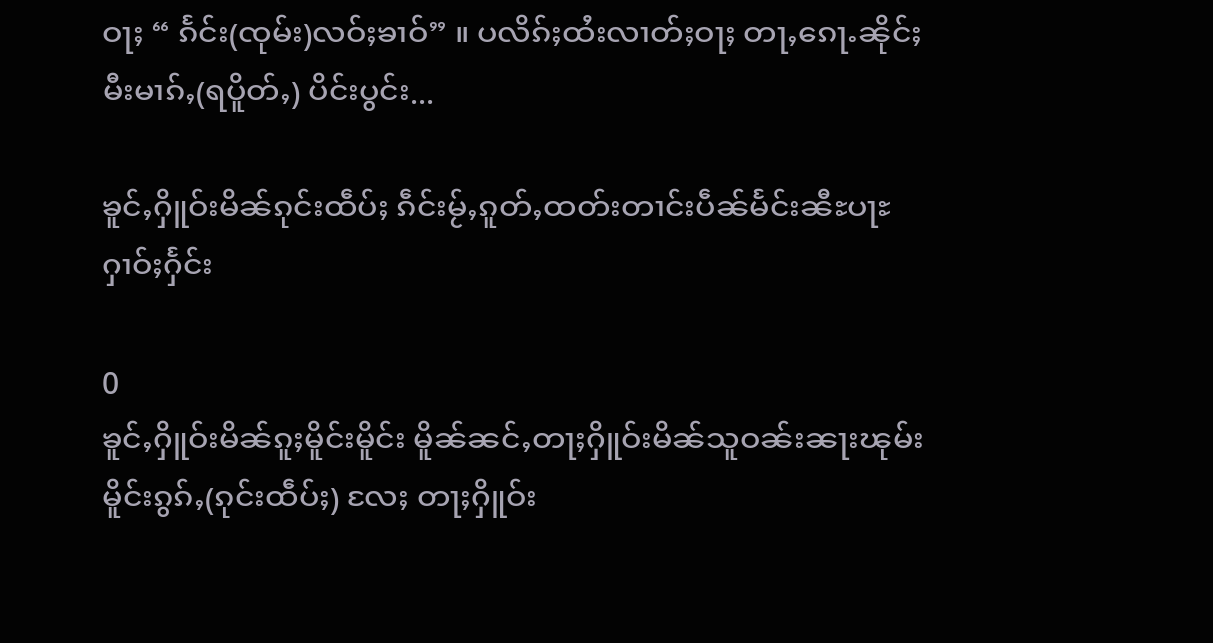ဝႃႈ “ ၵႅင်း(ၸုမ်း)လဝ်ႈၶၢဝ်” ။ ပလိၵ်ႈထႆးလၢတ်ႈဝႃႈ တႃႇၵေႃႉၼိုင်ႈမီးမၢၵ်ႇ(ရပိူတ်ႇ) ပိင်းပွင်း...

ၶူင်ႇႁိူဝ်းမိၼ်ၵုင်းထဵပ်ႈ ၵဵင်းမႂ်ႇၵူတ်ႇထတ်းတၢင်းပဵၼ်မႅင်းၼီႊပႃႊ ႁၢဝ်ႈႁႅင်း

0
ၶူင်ႇႁိူဝ်းမိၼ်ၵူႈမိူင်းမိူင်း မိူၼ်ၼင်ႇတႃႈႁိူဝ်းမိၼ်သူဝၼ်းၼႃးၽုမ်း မိူင်းၵွၵ်ႇ(ၵုင်းထဵပ်ႈ) လႄႈ တႃႈႁိူဝ်း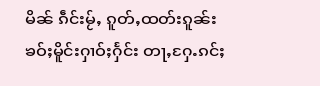မိၼ် ၵဵင်းမႂ်ႇ ၵူတ်ႇထတ်းၵူၼ်းၶဝ်ႈမိူင်းႁၢဝ်ႈႁႅင်း တႃႇႁႄႉၵင်ႈ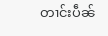တၢင်းပဵၼ်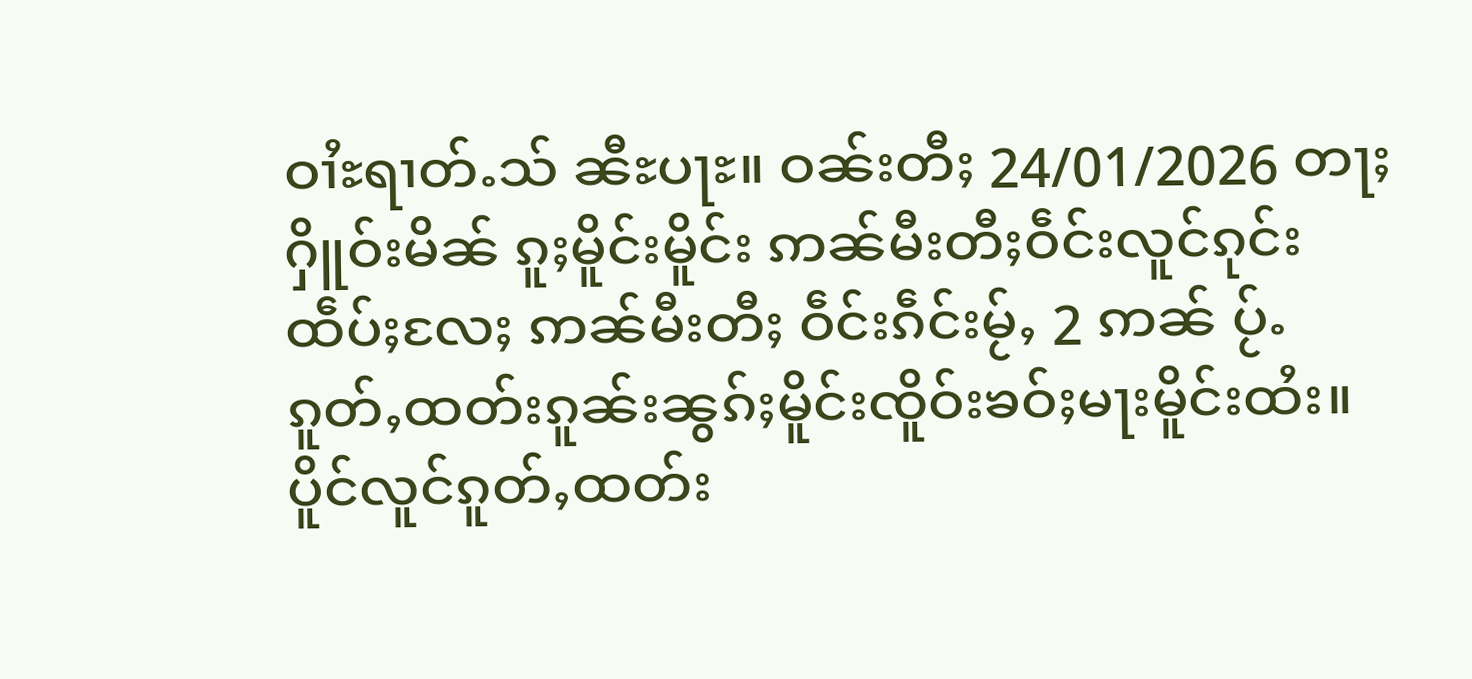ဝၢႆႊရၢတ်ႉသ် ၼီႊပႃႊ။ ဝၼ်းတီႈ 24/01/2026 တႃႈႁိူဝ်းမိၼ် ၵူႈမိူင်းမိူင်း ဢၼ်မီးတီႈဝဵင်းလူင်ၵုင်းထဵပ်ႈလႄႈ ဢၼ်မီးတီႈ ဝဵင်းၵဵင်းမႂ်ႇ 2 ဢၼ် ပႂ်ႉၵူတ်ႇထတ်းၵူၼ်းၼွၵ်ႈမိူင်းၸိူဝ်းၶဝ်ႈမႃးမိူင်းထႆး။ ပိူင်လူင်ၵူတ်ႇထတ်း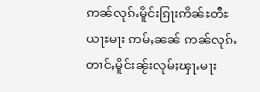ဢၼ်လုၵ်ႉမိူင်းၵြႃးဢိၼ်ႊတီႊယႃႊမႃး ဢမ်ႇၼၼ် ဢၼ်လုၵ်ႉတၢင်ႇမိူင်းၼႂ်းလုမ်ႈၾႃႉမႃး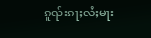ၵူၺ်းၵႃႈလႆႈမႃး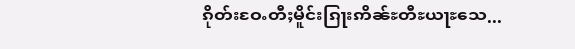ၵိုတ်းဝႄႉတီႈမိူင်းၵြႃးဢိၼ်ႊတီႊယႃႊသေ...